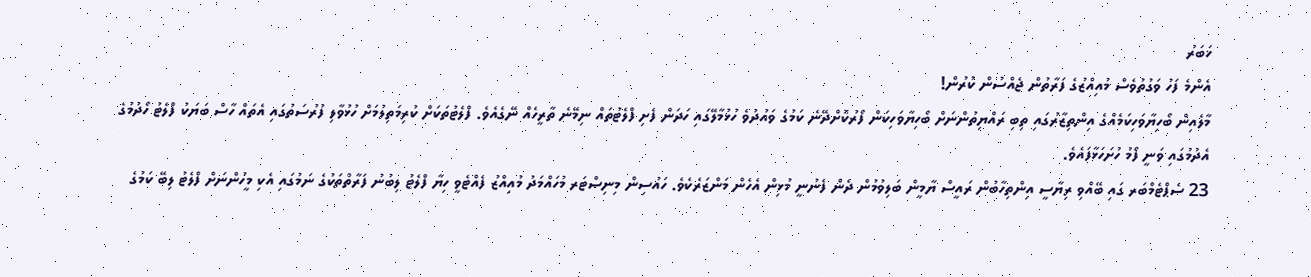ޚަބަރު
އެންމެ ފަހު ވަގުތުވެސް މުއިއްޒުގެ ފަރާތުން ޖެއްސުން ކުރުން!
މާލެއިން ބޯހިޔާވަހިކަމެއްގެ އިންތިޒާރުގައި ތިބި ރައްޔިތުންނަށް ބޯހިޔާވަހިކަން ފޯރުކޮށްދޭނެ ކަމުގެ ވައުދުވެ ހުޅުމާލޭގައި ހަދަން ފެށި ފްލެޓުތައް ނިމޭނެ ތާރީހެއް ނޭގެއެވެ. ފްލެޓުތަކަށް ކުރިމަތިލުމަށް ހުޅުވާލި ފުރުސަތުގައި އެތައް ހާސް ބަޔަކު ފްލެޓު ހޯދުމުގެ އެދުމުގައި ވަނީ ފޯމު ހުށަހަޅާފައެވެ.
23 ސެޕްޓެމްބަރ ގައި ބޭއްވި ރިޔާސީ އިންތިހާބުން ރައީސް ޔާމީން ބަލިވުމުން ދެން ފެނުނީ މުޅިން އެހެން މަންޒަރެކެވެ. ހައުސިން މިނިސްޓަރ މުހައްމަދު މުއިއްޒު ފެއްޓެވީ ހިޔާ ފްލެޓު ލިބުނު ފަރާތްތަކުގެ ނަމުގައި އެކި މީހުންނަށް ފްލެޓު ލިބޭ ކަމުގެ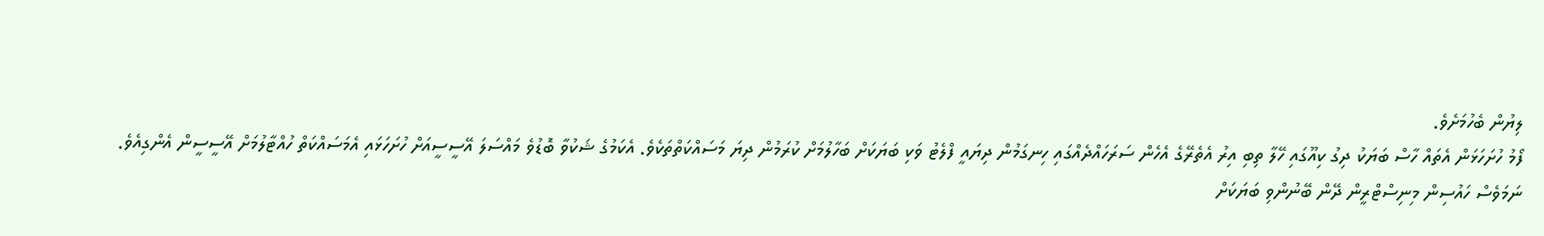ލިޔުން ބެހުމަށެވެ.
ފޯމު ހުށަހަޅަން އެތައް ހާސް ބަޔަކު ދިގު ކިއޫގައި ހޭލާ ތިބި އިރު އެތެރޭގެ އެހެން ސަރަހައްދެއްގައި ހިނގަމުން ދިޔައީ ފްލެޓު ވަކި ބަޔަކަށް ބަހާލުމަށް ކުރަމުން ދިޔަ މަސައްކަތްތަކެވެ. އެކަމުގެ ޝަކުވާ ބޮޑުވެ މައްސަލަ އޭސީސީއަށް ހުށަހަޅައި އެމަސައްކަތް ހުއްޓާލުމަށް އޭސީސީން އެންގިއެވެ.
ނަމަވެސް ހައުސިން މިނިސްޓްރީން ދޭން ބޭނުންވި ބަޔަކަށް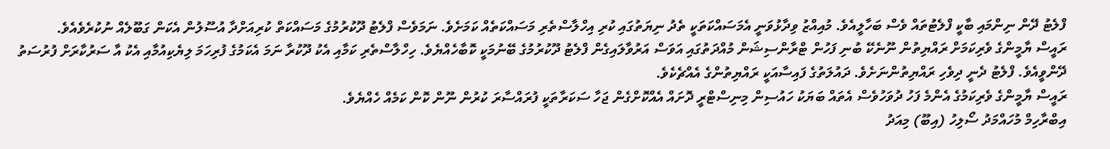ފްލެޓު ދޭން ނިންމައި ބާކީ ފްލެޓުތައް ވެސް ބަހާލީއެވެ. މުއިއްޒު ވިދާޅުވަނީ އެމަސައްކަތަކީ ތެދު ނިޔަތުގައި ކުރި އިހްލާސްތެރި މަސައްކަތެއް ކަމަށެވެ. ނަމަވެސް ފްލެޓު ދޫކުރުމުގެ މަސައްކަތް ކުރިއަށްދާ އުސޫލުން އެކަން ގަބޫލެއް ނުކުރެވެއެވެ.
ރައީސް ޔާމީންގެ ވެރިކަމަށް ރައްޔިތުން ނޫނެކޭ ބުނި ފަހުން ޓްރާންސިޝަން މުއްދަތުގައި އަވަސް އަރުވާލައިގެން ފްލެޓު ދޫކުރުމުގެ ބޭނުމަކީ ކޮބާހެއްޔެވެ. ހިހްލާސްތެރި ކަމާއި އެކު ދޫކުރާ ނަމަ އެކަމުގެ ފުރިހަމަ ލިޔެކިއުމާއި އެކު އާ ސަރުކާރަށް ފުރުސަތު ދޭންވީއެވެ. ފްލެޓު ދެނީ ދިވެހި ރައްޔިތުންނަށެވެ. ދައުލަތުގެ ފައިސާއަކީ ރައްޔިތުންގެ އެއްޗެކެވެ.
ރައީސް ޔާމީންގެ ވެރިކަމުގެ އެންމެ ފަހު ދުވަހުވެސް އެތައް ބަޔަކު ހައުސިން މިނިސްޓްރީ ދޮށައް އެއްކޮށްގެން ޖަހާ ސަކަރާތަކީ ފުރައްސާރަ ކުރުން ނޫން ކޮން ކަމެއް ހެއްޔެވެ.
އިބްރާހިމް މުހައްމަދު ސޯލިހު (އިބޫ) މިއަދު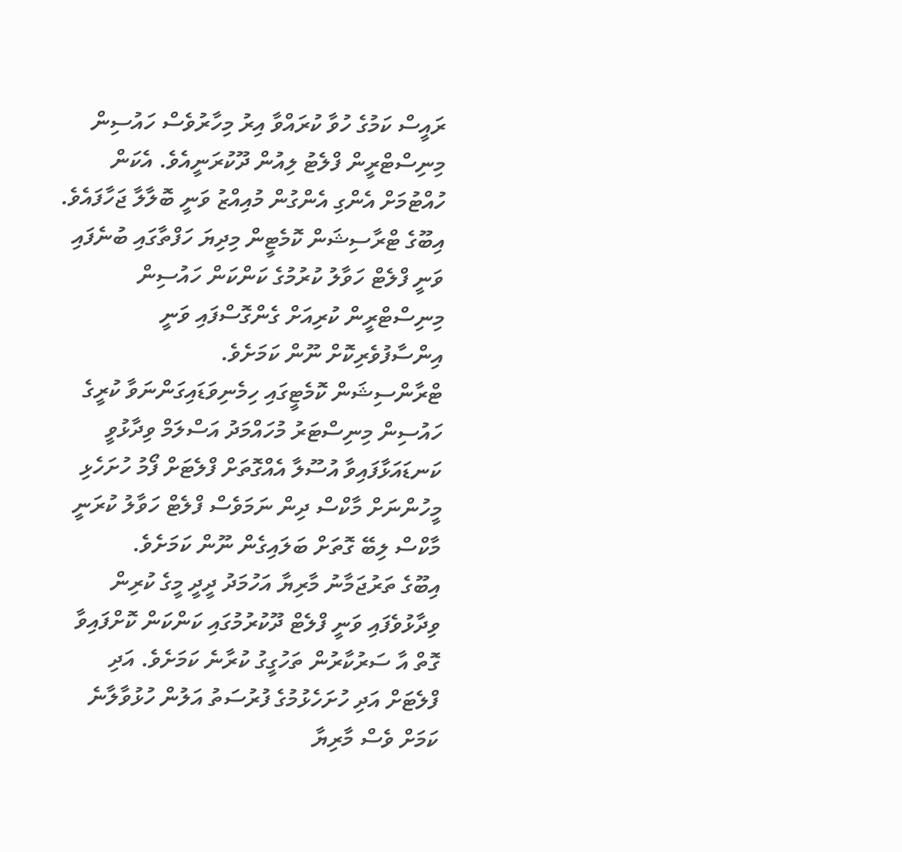ރައީސް ކަމުގެ ހުވާ ކުރައްވާ އިރު މިހާރުވެސް ހައުސިން މިނިސްޓްރީން ފްލެޓު ލިއުން ދޫކުރަނީއެވެ. އެކަން ހުއްޓުމަށް އެންގި އެންގުން މުއިއްޒު ވަނީ ބޮލާލާ ޖަހާފައެވެ. އިބޫގެ ޓްރާސިޝަން ކޮމެޓީން މިދިޔަ ހަފްތާގައި ބުނެފައި ވަނީ ފްލެޓް ހަވާލު ކުރުމުގެ ކަންކަން ހައުސިން މިނިސްޓްރީން ކުރިއަށް ގެންގޮސްފައި ވަނީ އިންސާފުވެރިކޮށް ނޫން ކަމަށެވެ.
ޓްރާންސިޝަން ކޮމެޓީގައި ހިމެނިވަޑައިގަންނަވާ ކުރީގެ ހައުސިން މިނިސްޓަރު މުހައްމަދު އަސްލަމް ވިދާޅުވީ ކަނޑައަޅާފައިވާ އުސޫލާ އެއްގޮތަށް ފްލެޓަށް ފޯމު ހުށަހެޅި މީހުންނަށް މާކްސް ދިން ނަމަވެސް ފްލެޓް ހަވާލު ކުރަނީ މާކްސް ލިބޭ ގޮތަށް ބަލައިގެން ނޫން ކަމަށެވެ.
އިބޫގެ ތަރުޖަމާނު މާރިޔާ އަހުމަދު ދީދީ މީގެ ކުރިން ވިދާޅުވެފައި ވަނީ ފްލެޓް ދޫކުރުމުގައި ކަންކަން ކޮށްފައިވާ ގޮތް އާ ސަރުކާރުން ތަހުގީގު ކުރާނެ ކަމަށެވެ. އަދި ފްލެޓަށް އަދި ހުށަހެޅުމުގެ ފުރުސަތު އަލުން ހުޅުވާލާނެ ކަމަށް ވެސް މާރިޔާ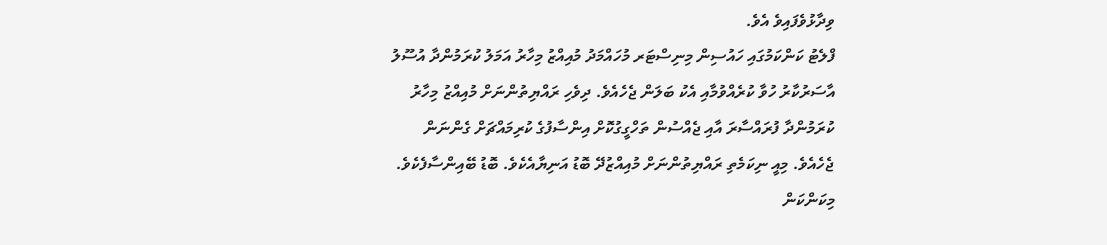ވިދާޅުވެފައިވެ އެވެ.
ފްލެޓު ކަންކަމުގައި ހައުސިން މިނިސްޓަރ މުހައްމަދު މުއިއްޒު މިހާރު އަމަލު ކުރަމުންދާ އުސޫލު އާސަރުކާރު ހުވާ ކުރެއްވުމާއި އެކު ބަލަން ޖެހެއެވެ. ދިވެހި ރައްޔިތުންނަށް މުއިއްޒު މިހާރު ކުރަމުންދާ ފުރައްސާރަ އާއި ޖެއްސުން ތަހްގީގުކޮށް އިންސާފުގެ ކުރިމައްޗަށް ގެންނަން ޖެހެއެވެ. މިއީ ނިކަމެތި ރައްޔިތުންނަށް މުއިއްޒުދޭ ބޮޑު އަނިޔާއެކެވެ. ބޮޑު ބޭއިންސާފެކެވެ. މިކަންކަން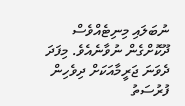ނުބަލައި މިނިޓެއްވެސް ދޫކޮށްގެން ނުވާނެއެވެ. މިފަދަ ދެވަނަ ޖަރީމާއަކަށް ދިވެހިން ފުރުސަތު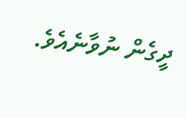ދީގެން ނުވާނެއެވެ.